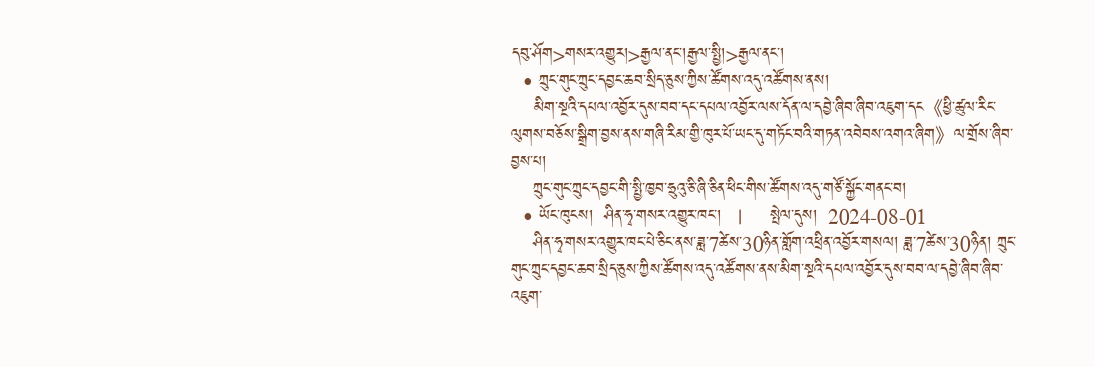དབུ་ཤོག>གསར་འགྱུར།>རྒྱལ་ནང་།རྒྱལ་སྤྱི།>རྒྱལ་ནང་།
  • ཀྲུང་གུང་ཀྲུང་དབྱང་ཆབ་སྲིད་ཅུས་ཀྱིས་ཚོགས་འདུ་འཚོགས་ནས།
    མིག་སྔའི་དཔལ་འབྱོར་དུས་བབ་དང་དཔལ་འབྱོར་ལས་དོན་ལ་དབྱེ་ཞིབ་ཞིབ་འཇུག་དང《ཕྱི་ཚུལ་རིང་ལུགས་བཅོས་སྒྲིག་བྱས་ནས་གཞི་རིམ་གྱི་ཁུར་པོ་ཡང་དུ་གཏོང་བའི་གཏན་འབེབས་འགའ་ཞིག》ལ་གྲོས་ཞིབ་བྱས་པ།
    ཀྲུང་གུང་ཀྲུང་དབྱང་གི་སྤྱི་ཁྱབ་ཧྲུའུ་ཅི་ཞི་ཅིན་ཕིང་གིས་ཚོགས་འདུ་གཙོ་སྐྱོང་གནང་བ།
  • ཡོང་ཁུངས།  ཤིན་ཧྭ་གསར་འགྱུར་ཁང་།   |     སྤེལ་དུས།  2024-08-01
    ཤིན་ཧྭ་གསར་འགྱུར་ཁང་པེ་ཅིང་ནས་ཟླ་7ཚེས་30ཉིན་གློག་འཕྲིན་འབྱོར་གསལ། ཟླ་7ཚེས་30ཉིན། ཀྲུང་གུང་ཀྲུང་དབྱང་ཆབ་སྲིད་ཅུས་ཀྱིས་ཚོགས་འདུ་འཚོགས་ནས་མིག་སྔའི་དཔལ་འབྱོར་དུས་བབ་ལ་དབྱེ་ཞིབ་ཞིབ་འཇུག་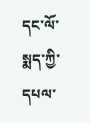དང་ལོ་སྨད་ཀྱི་དཔལ་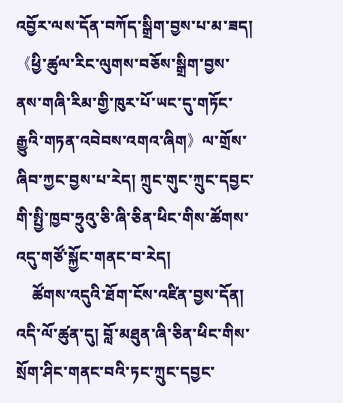འབྱོར་ལས་དོན་བཀོད་སྒྲིག་བྱས་པ་མ་ཟད། 《ཕྱི་ཚུལ་རིང་ལུགས་བཅོས་སྒྲིག་བྱས་ནས་གཞི་རིམ་གྱི་ཁུར་པོ་ཡང་དུ་གཏོང་རྒྱུའི་གཏན་འབེབས་འགའ་ཞིག》ལ་གྲོས་ཞིབ་ཀྱང་བྱས་པ་རེད། ཀྲུང་གུང་ཀྲུང་དབྱང་གི་སྤྱི་ཁྱབ་ཧྲུའུ་ཅི་ཞི་ཅིན་ཕིང་གིས་ཚོགས་འདུ་གཙོ་སྐྱོང་གནང་བ་རེད།
    ཚོགས་འདུའི་ཐོག་ངོས་འཛིན་བྱས་དོན། འདི་ལོ་ཚུན་དུ། བློ་མཐུན་ཞི་ཅིན་ཕིང་གིས་སྲོག་ཤིང་གནང་བའི་ཏང་ཀྲུང་དབྱང་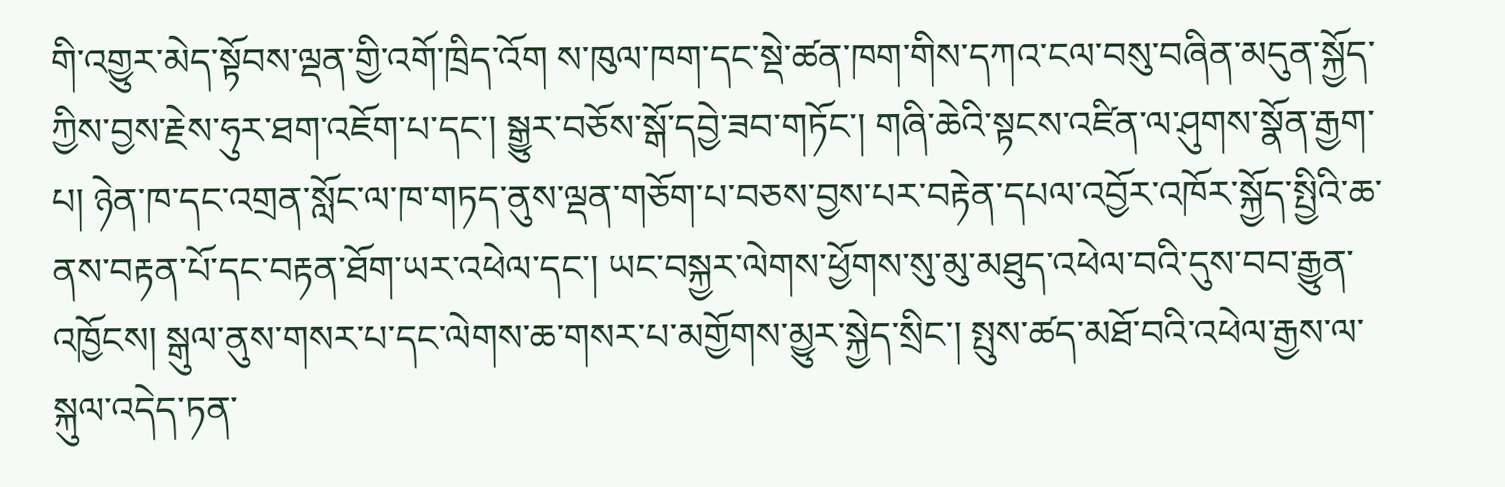གི་འགྱུར་མེད་སྟོབས་ལྡན་གྱི་འགོ་ཁྲིད་འོག ས་ཁུལ་ཁག་དང་སྡེ་ཚན་ཁག་གིས་དཀའ་ངལ་བསུ་བཞིན་མདུན་སྐྱོད་ཀྱིས་བྱས་རྗེས་ཧུར་ཐག་འཇོག་པ་དང་། སྒྱུར་བཅོས་སྒོ་དབྱེ་ཟབ་གཏོང་། གཞི་ཆེའི་སྟངས་འཛིན་ལ་ཤུགས་སྣོན་རྒྱག་པ། ཉེན་ཁ་དང་འགྲན་སློང་ལ་ཁ་གཏད་ནུས་ལྡན་གཅོག་པ་བཅས་བྱས་པར་བརྟེན་དཔལ་འབྱོར་འཁོར་སྐྱོད་སྤྱིའི་ཆ་ནས་བརྟན་པོ་དང་བརྟན་ཐོག་ཡར་འཕེལ་དང་། ཡང་བསྐྱར་ལེགས་ཕྱོགས་སུ་མུ་མཐུད་འཕེལ་བའི་དུས་བབ་རྒྱུན་འཁྱོངས། སྒུལ་ནུས་གསར་པ་དང་ལེགས་ཆ་གསར་པ་མགྱོགས་མྱུར་སྐྱེད་སྲིང་། སྤུས་ཚད་མཐོ་བའི་འཕེལ་རྒྱས་ལ་སྐུལ་འདེད་ཏན་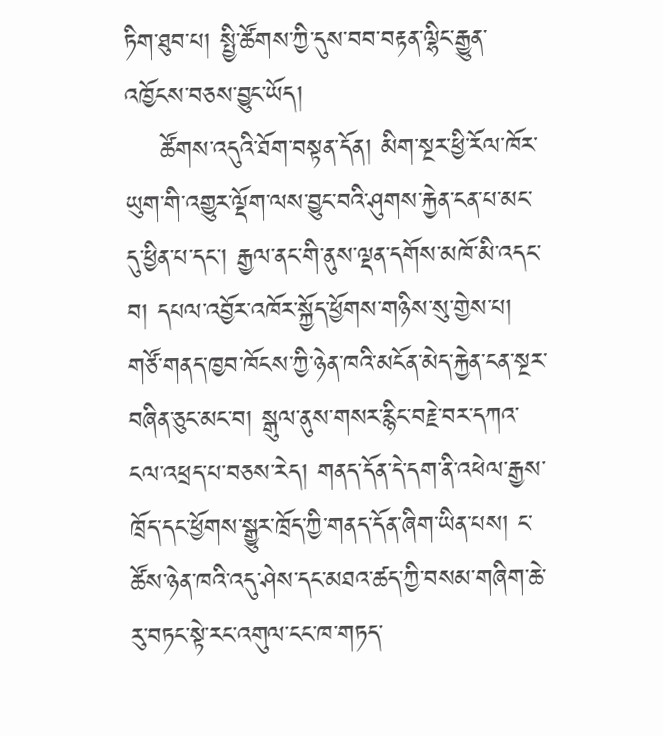ཏིག་ཐུབ་པ། སྤྱི་ཚོགས་ཀྱི་དུས་བབ་བརྟན་ལྷིང་རྒྱུན་འཁྱོངས་བཅས་བྱུང་ཡོད།
    ཚོགས་འདུའི་ཐོག་བསྟན་དོན། མིག་སྔར་ཕྱི་རོལ་ཁོར་ཡུག་གི་འགྱུར་ལྡོག་ལས་བྱུང་བའི་ཤུགས་རྐྱེན་ངན་པ་མང་དུ་ཕྱིན་པ་དང་། རྒྱལ་ནང་གི་ནུས་ལྡན་དགོས་མཁོ་མི་འདང་བ། དཔལ་འབྱོར་འཁོར་སྐྱོད་ཕྱོགས་གཉིས་སུ་གྱེས་པ། གཙོ་གནད་ཁྱབ་ཁོངས་ཀྱི་ཉེན་ཁའི་མངོན་མེད་རྐྱེན་ངན་སྔར་བཞིན་ཅུང་མང་བ། སྒུལ་ནུས་གསར་རྙིང་བརྗེ་བར་དཀའ་ངལ་འཕྲད་པ་བཅས་རེད། གནད་དོན་དེ་དག་ནི་འཕེལ་རྒྱས་ཁྲོད་དང་ཕྱོགས་སྒྱུར་ཁྲོད་ཀྱི་གནད་དོན་ཞིག་ཡིན་པས། ང་ཚོས་ཉེན་ཁའི་འདུ་ཤེས་དང་མཐའ་ཚད་ཀྱི་བསམ་གཞིག་ཆེ་རུ་བཏང་སྟེ་རང་འགུལ་ངང་ཁ་གཏད་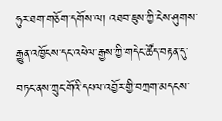ཧུར་ཐག་གཅོག་དགོས་ལ། འཐབ་ཇུས་ཀྱི་ངེས་ཤུགས་རྒྱུན་འཁྱོངས་དང་འཕེལ་རྒྱས་ཀྱི་གདེང་ཚོད་བརྟན་དུ་བཏང་ནས་ཀྲུང་གོའི་དཔལ་འབྱོར་གྱི་བཀྲག་མདངས་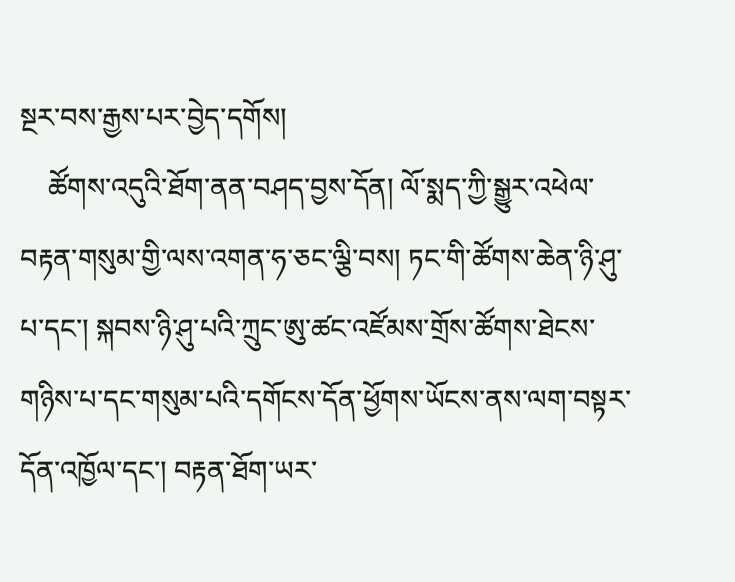སྔར་བས་རྒྱས་པར་བྱེད་དགོས།
    ཚོགས་འདུའི་ཐོག་ནན་བཤད་བྱས་དོན། ལོ་སྨད་ཀྱི་སྒྱུར་འཕེལ་བརྟན་གསུམ་གྱི་ལས་འགན་ཧ་ཅང་ལྕི་བས། ཏང་གི་ཚོགས་ཆེན་ཉི་ཤུ་པ་དང་། སྐབས་ཉི་ཤུ་པའི་ཀྲུང་ཨུ་ཚང་འཛོམས་གྲོས་ཚོགས་ཐེངས་གཉིས་པ་དང་གསུམ་པའི་དགོངས་དོན་ཕྱོགས་ཡོངས་ནས་ལག་བསྟར་དོན་འཁྱོལ་དང་། བརྟན་ཐོག་ཡར་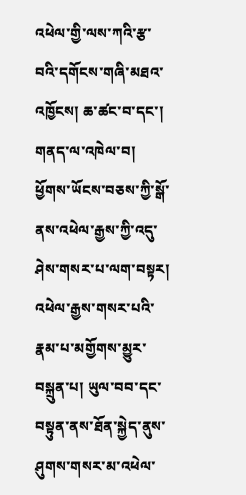འཕེལ་གྱི་ལས་ཀའི་རྩ་བའི་དགོངས་གཞི་མཐའ་འཁྱོངས། ཆ་ཚང་བ་དང་། གནད་ལ་འཁེལ་བ། ཕྱོགས་ཡོངས་བཅས་ཀྱི་སྒོ་ནས་འཕེལ་རྒྱས་ཀྱི་འདུ་ཤེས་གསར་པ་ལག་བསྟར། འཕེལ་རྒྱས་གསར་པའི་རྣམ་པ་མགྱོགས་མྱུར་བསྐྲུན་པ། ཡུལ་བབ་དང་བསྟུན་ནས་ཐོན་སྐྱེད་ནུས་ཤུགས་གསར་མ་འཕེལ་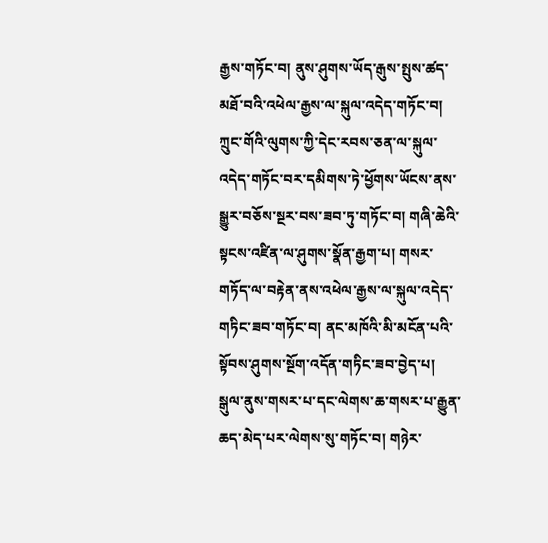རྒྱས་གཏོང་བ། ནུས་ཤུགས་ཡོད་རྒུས་སྤུས་ཚད་མཐོ་བའི་འཕེལ་རྒྱས་ལ་སྐུལ་འདེད་གཏོང་བ། ཀྲུང་གོའི་ལུགས་ཀྱི་དེང་རབས་ཅན་ལ་སྐུལ་འདེད་གཏོང་བར་དམིགས་ཏེ་ཕྱོགས་ཡོངས་ནས་སྒྱུར་བཅོས་སྔར་བས་ཟབ་ཏུ་གཏོང་བ། གཞི་ཆེའི་སྟངས་འཛིན་ལ་ཤུགས་སྣོན་རྒྱག་པ། གསར་གཏོད་ལ་བརྟེན་ནས་འཕེལ་རྒྱས་ལ་སྐུལ་འདེད་གཏིང་ཟབ་གཏོང་བ། ནང་མཁོའི་མི་མངོན་པའི་སྟོབས་ཤུགས་སྔོག་འདོན་གཏིང་ཟབ་བྱེད་པ། སྒུལ་ནུས་གསར་པ་དང་ལེགས་ཆ་གསར་པ་རྒྱུན་ཆད་མེད་པར་ལེགས་སུ་གཏོང་བ། གཉེར་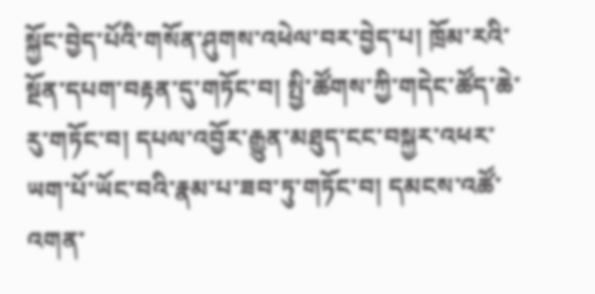སྐྱོང་བྱེད་པོའི་གསོན་ཤུགས་འཕེལ་བར་བྱེད་པ། ཁྲོམ་རའི་སྔོན་དཔག་བརྟན་དུ་གཏོང་བ། སྤྱི་ཚོགས་ཀྱི་གདེང་ཚོད་ཆེ་རུ་གཏོང་བ། དཔལ་འབྱོར་རྒྱུན་མཐུད་ངང་བསྐྱར་འཕར་ཡག་པོ་ཡོང་བའི་རྣམ་པ་ཟབ་ཏུ་གཏོང་བ། དམངས་འཚོ་འགན་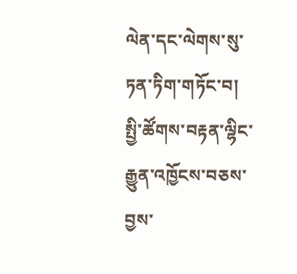ལེན་དང་ལེགས་སུ་ཏན་ཏིག་གཏོང་བ། སྤྱི་ཚོགས་བརྟན་ལྷིང་རྒྱུན་འཁྱོངས་བཅས་བྱས་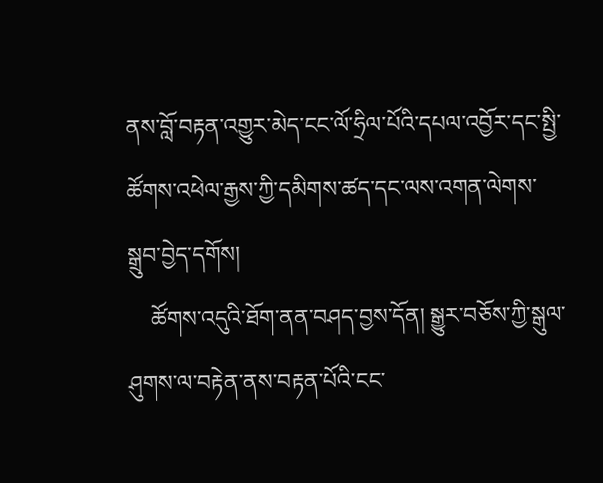ནས་བློ་བརྟན་འགྱུར་མེད་ངང་ལོ་ཧྲིལ་པོའི་དཔལ་འབྱོར་དང་སྤྱི་ཚོགས་འཕེལ་རྒྱས་ཀྱི་དམིགས་ཚད་དང་ལས་འགན་ལེགས་སྒྲུབ་བྱེད་དགོས།
    ཚོགས་འདུའི་ཐོག་ནན་བཤད་བྱས་དོན། སྒྱུར་བཅོས་ཀྱི་སྒུལ་ཤུགས་ལ་བརྟེན་ནས་བརྟན་པོའི་ངང་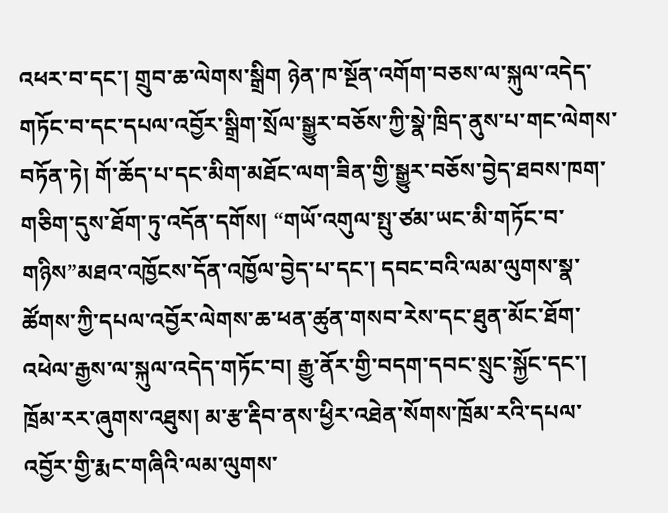འཕར་བ་དང་། གྲུབ་ཆ་ལེགས་སྒྲིག ཉེན་ཁ་སྔོན་འགོག་བཅས་ལ་སྐུལ་འདེད་གཏོང་བ་དང་དཔལ་འབྱོར་སྒྲིག་སྲོལ་སྒྱུར་བཅོས་ཀྱི་སྣེ་ཁྲིད་ནུས་པ་གང་ལེགས་བཏོན་ཏེ། གོ་ཆོད་པ་དང་མིག་མཐོང་ལག་ཟིན་གྱི་སྒྱུར་བཅོས་བྱེད་ཐབས་ཁག་གཅིག་དུས་ཐོག་ཏུ་འདོན་དགོས། “གཡོ་འགུལ་སྤུ་ཙམ་ཡང་མི་གཏོང་བ་གཉིས”མཐའ་འཁྱོངས་དོན་འཁྱོལ་བྱེད་པ་དང་། དབང་བའི་ལམ་ལུགས་སྣ་ཚོགས་ཀྱི་དཔལ་འབྱོར་ལེགས་ཆ་ཕན་ཚུན་གསབ་རེས་དང་ཐུན་མོང་ཐོག་འཕེལ་རྒྱས་ལ་སྐུལ་འདེད་གཏོང་བ། རྒྱུ་ནོར་གྱི་བདག་དབང་སྲུང་སྐྱོང་དང་། ཁྲོམ་རར་ཞུགས་འཐུས། མ་རྩ་རྡིབ་ནས་ཕྱིར་འཐེན་སོགས་ཁྲོམ་རའི་དཔལ་འབྱོར་གྱི་རྨང་གཞིའི་ལམ་ལུགས་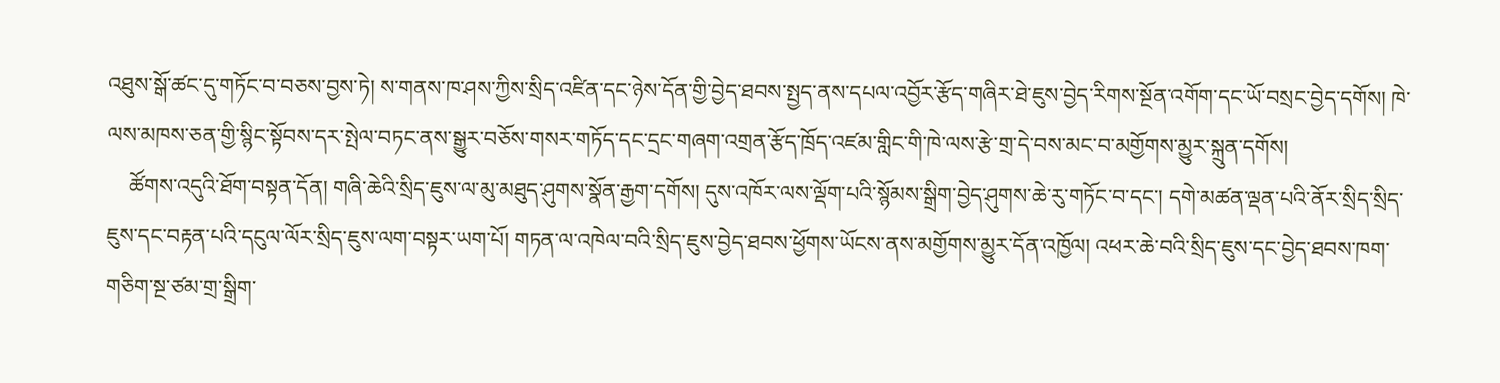འཐུས་སྒོ་ཚང་དུ་གཏོང་བ་བཅས་བྱས་ཏེ། ས་གནས་ཁ་ཤས་ཀྱིས་སྲིད་འཛིན་དང་ཉེས་དོན་གྱི་བྱེད་ཐབས་སྤྱད་ནས་དཔལ་འབྱོར་རྩོད་གཞིར་ཐེ་ཇུས་བྱེད་རིགས་སྔོན་འགོག་དང་ཡོ་བསྲང་བྱེད་དགོས། ཁེ་ལས་མཁས་ཅན་གྱི་སྙིང་སྟོབས་དར་སྤེལ་བཏང་ནས་སྒྱུར་བཅོས་གསར་གཏོད་དང་དྲང་གཞག་འགྲན་རྩོད་ཁྲོད་འཛམ་གླིང་གི་ཁེ་ལས་རྩེ་གྲ་དེ་བས་མང་བ་མགྱོགས་མྱུར་སྐྲུན་དགོས།
    ཚོགས་འདུའི་ཐོག་བསྟན་དོན། གཞི་ཆེའི་སྲིད་ཇུས་ལ་མུ་མཐུད་ཤུགས་སྣོན་རྒྱག་དགོས། དུས་འཁོར་ལས་ལྡོག་པའི་སྙོམས་སྒྲིག་བྱེད་ཤུགས་ཆེ་རུ་གཏོང་བ་དང་། དགེ་མཚན་ལྡན་པའི་ནོར་སྲིད་སྲིད་ཇུས་དང་བརྟན་པའི་དངུལ་ལོར་སྲིད་ཇུས་ལག་བསྟར་ཡག་པོ། གཏན་ལ་འཁེལ་བའི་སྲིད་ཇུས་བྱེད་ཐབས་ཕྱོགས་ཡོངས་ནས་མགྱོགས་མྱུར་དོན་འཁྱོལ། འཕར་ཆེ་བའི་སྲིད་ཇུས་དང་བྱེད་ཐབས་ཁག་གཅིག་སྔ་ཙམ་གྲ་སྒྲིག་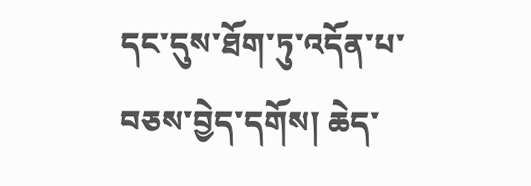དང་དུས་ཐོག་ཏུ་འདོན་པ་བཅས་བྱེད་དགོས། ཆེད་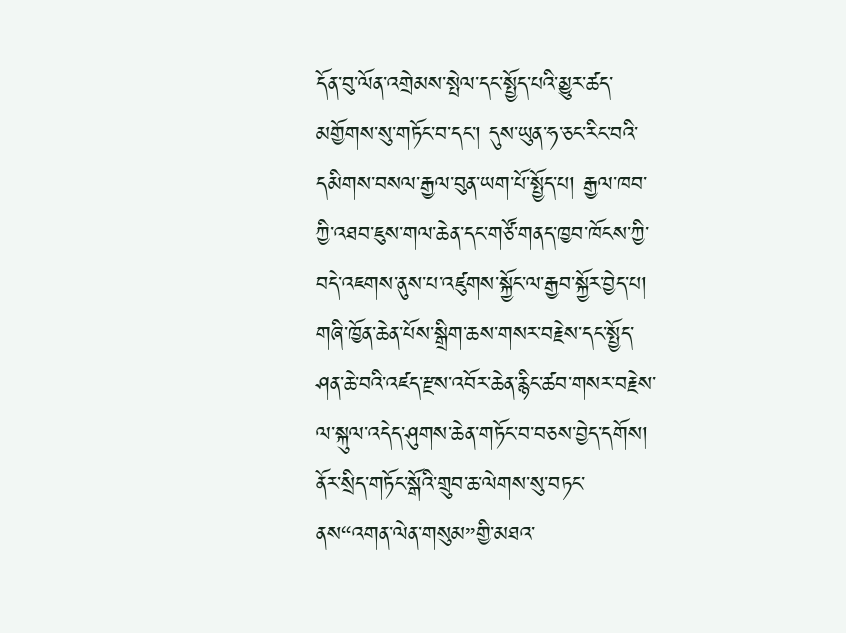དོན་བུ་ལོན་འགྲེམས་སྤེལ་དང་སྤྱོད་པའི་མྱུར་ཚད་མགྱོགས་སུ་གཏོང་བ་དང་། དུས་ཡུན་ཧ་ཅང་རིང་བའི་དམིགས་བསལ་རྒྱལ་བུན་ཡག་པོ་སྤྱོད་པ། རྒྱལ་ཁབ་ཀྱི་འཐབ་ཇུས་གལ་ཆེན་དང་གཙོ་གནད་ཁྱབ་ཁོངས་ཀྱི་བདེ་འཇགས་ནུས་པ་འཛུགས་སྐྱོང་ལ་རྒྱབ་སྐྱོར་བྱེད་པ། གཞི་ཁྱོན་ཆེན་པོས་སྒྲིག་ཆས་གསར་བརྗེས་དང་སྤྱོད་ཤན་ཆེ་བའི་འཛད་རྫས་འབོར་ཆེན་རྙིང་ཚབ་གསར་བརྗེས་ལ་སྐུལ་འདེད་ཤུགས་ཆེན་གཏོང་བ་བཅས་བྱེད་དགོས། ནོར་སྲིད་གཏོང་སྒོའི་གྲུབ་ཆ་ལེགས་སུ་བཏང་ནས“འགན་ལེན་གསུམ”གྱི་མཐའ་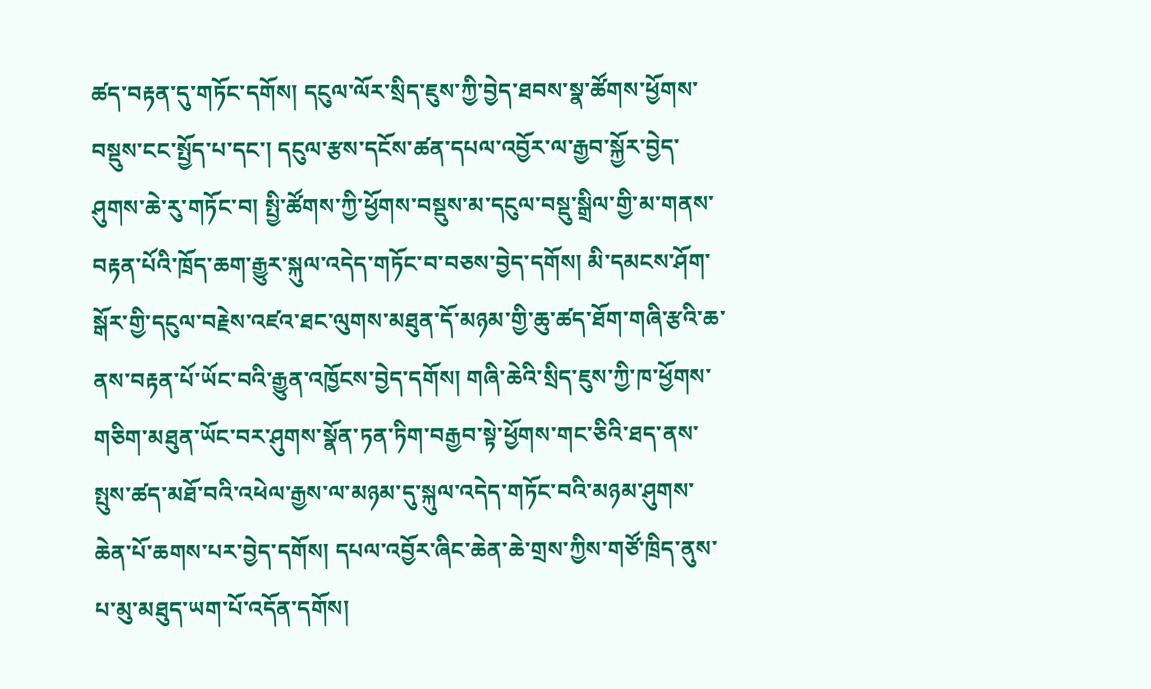ཚད་བརྟན་དུ་གཏོང་དགོས། དངུལ་ལོར་སྲིད་ཇུས་ཀྱི་བྱེད་ཐབས་སྣ་ཚོགས་ཕྱོགས་བསྡུས་ངང་སྤྱོད་པ་དང་། དངུལ་རྩས་དངོས་ཚན་དཔལ་འབྱོར་ལ་རྒྱབ་སྐྱོར་བྱེད་ཤུགས་ཆེ་རུ་གཏོང་བ། སྤྱི་ཚོགས་ཀྱི་ཕྱོགས་བསྡུས་མ་དངུལ་བསྡུ་སྒྲིལ་གྱི་མ་གནས་བརྟན་པོའི་ཁྲོད་ཆག་རྒྱུར་སྐུལ་འདེད་གཏོང་བ་བཅས་བྱེད་དགོས། མི་དམངས་ཤོག་སྒོར་གྱི་དངུལ་བརྗེས་འཛའ་ཐང་ལུགས་མཐུན་དོ་མཉམ་གྱི་ཆུ་ཚད་ཐོག་གཞི་རྩའི་ཆ་ནས་བརྟན་པོ་ཡོང་བའི་རྒྱུན་འཁྱོངས་བྱེད་དགོས། གཞི་ཆེའི་སྲིད་ཇུས་ཀྱི་ཁ་ཕྱོགས་གཅིག་མཐུན་ཡོང་བར་ཤུགས་སྣོན་ཏན་ཏིག་བརྒྱབ་སྟེ་ཕྱོགས་གང་ཅིའི་ཐད་ནས་སྤུས་ཚད་མཐོ་བའི་འཕེལ་རྒྱས་ལ་མཉམ་དུ་སྐུལ་འདེད་གཏོང་བའི་མཉམ་ཤུགས་ཆེན་པོ་ཆགས་པར་བྱེད་དགོས། དཔལ་འབྱོར་ཞིང་ཆེན་ཆེ་གྲས་ཀྱིས་གཙོ་ཁྲིད་ནུས་པ་མུ་མཐུད་ཡག་པོ་འདོན་དགོས།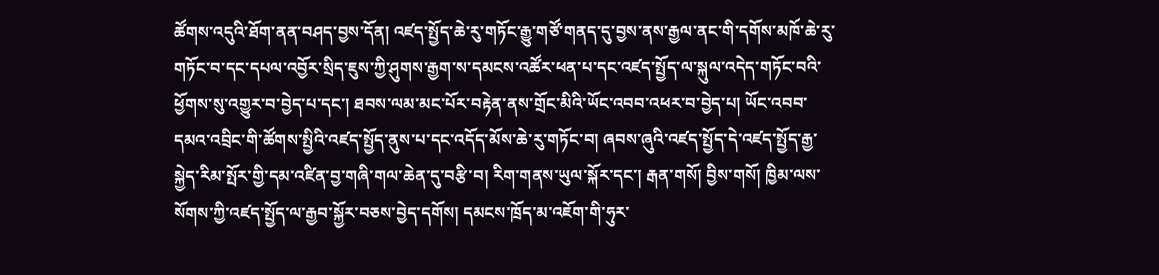ཚོགས་འདུའི་ཐོག་ནན་བཤད་བྱས་དོན། འཛད་སྤྱོད་ཆེ་རུ་གཏོང་རྒྱུ་གཙོ་གནད་དུ་བྱས་ནས་རྒྱལ་ནང་གི་དགོས་མཁོ་ཆེ་རུ་གཏོང་བ་དང་དཔལ་འབྱོར་སྲིད་ཇུས་ཀྱི་ཤུགས་རྒྱག་ས་དམངས་འཚོར་ཕན་པ་དང་འཛད་སྤྱོད་ལ་སྐུལ་འདེད་གཏོང་བའི་ཕྱོགས་སུ་འགྱུར་བ་བྱེད་པ་དང་། ཐབས་ལམ་མང་པོར་བརྟེན་ནས་གྲོང་མིའི་ཡོང་འབབ་འཕར་བ་བྱེད་པ། ཡོང་འབབ་དམའ་འབྲིང་གི་ཚོགས་སྤྱིའི་འཛད་སྤྱོད་ནུས་པ་དང་འདོད་མོས་ཆེ་རུ་གཏོང་བ། ཞབས་ཞུའི་འཛད་སྤྱོད་དེ་འཛད་སྤྱོད་རྒྱ་སྐྱེད་རིམ་སྤོར་གྱི་དམ་འཛིན་བྱ་གཞི་གལ་ཆེན་དུ་བརྩི་བ། རིག་གནས་ཡུལ་སྐོར་དང་། རྒན་གསོ། བྱིས་གསོ། ཁྱིམ་ལས་སོགས་ཀྱི་འཛད་སྤྱོད་ལ་རྒྱབ་སྐྱོར་བཅས་བྱེད་དགོས། དམངས་ཁྲོད་མ་འཇོག་གི་ཧུར་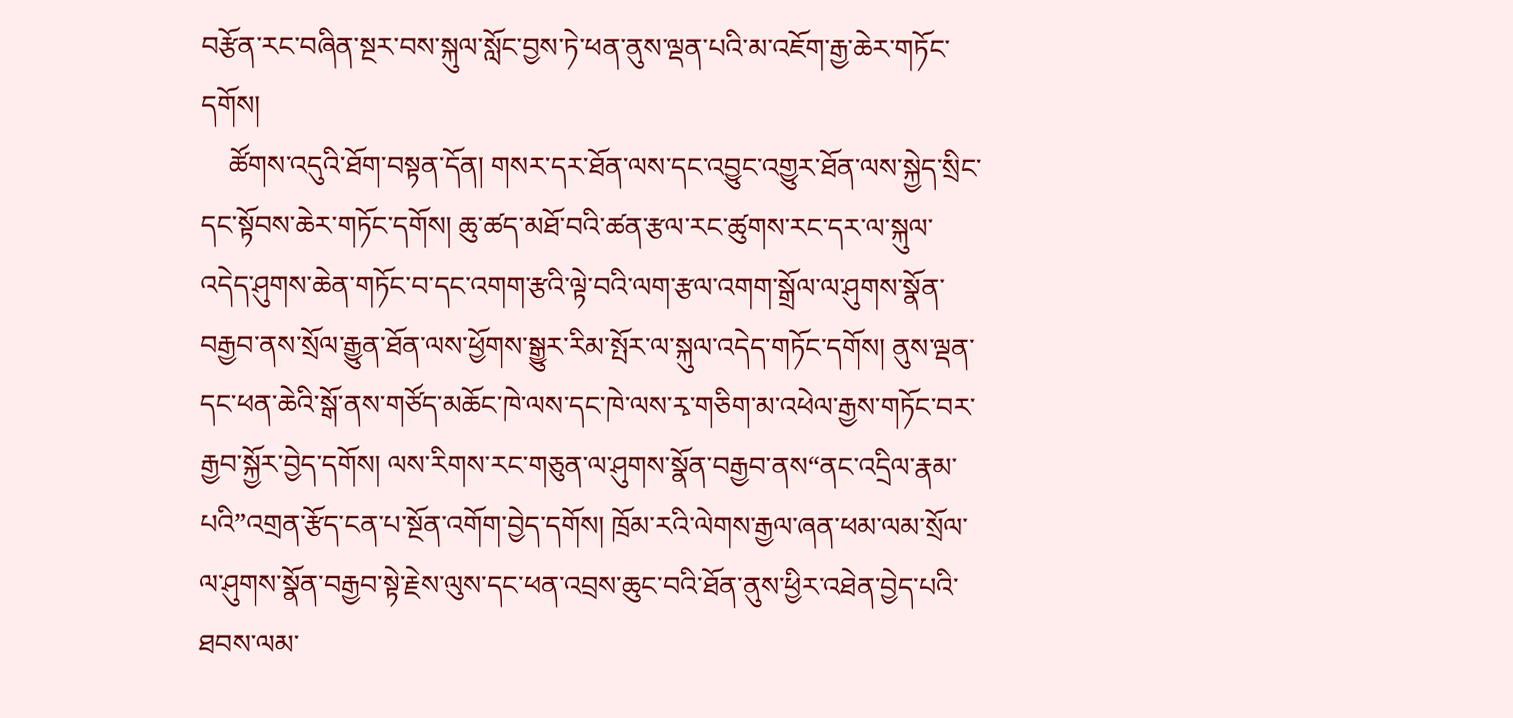བརྩོན་རང་བཞིན་སྔར་བས་སྐུལ་སློང་བྱས་ཏེ་ཕན་ནུས་ལྡན་པའི་མ་འཇོག་རྒྱ་ཆེར་གཏོང་དགོས།
    ཚོགས་འདུའི་ཐོག་བསྟན་དོན། གསར་དར་ཐོན་ལས་དང་འབྱུང་འགྱུར་ཐོན་ལས་སྐྱེད་སྲིང་དང་སྟོབས་ཆེར་གཏོང་དགོས། ཆུ་ཚད་མཐོ་བའི་ཚན་རྩལ་རང་ཚུགས་རང་དར་ལ་སྐུལ་འདེད་ཤུགས་ཆེན་གཏོང་བ་དང་འགག་རྩའི་ལྟེ་བའི་ལག་རྩལ་འགག་སྒྲོལ་ལ་ཤུགས་སྣོན་བརྒྱབ་ནས་སྲོལ་རྒྱུན་ཐོན་ལས་ཕྱོགས་སྒྱུར་རིམ་སྤོར་ལ་སྐུལ་འདེད་གཏོང་དགོས། ནུས་ལྡན་དང་ཕན་ཆེའི་སྒོ་ནས་གཙོད་མཆོང་ཁེ་ལས་དང་ཁེ་ལས་རྭ་གཅིག་མ་འཕེལ་རྒྱས་གཏོང་བར་རྒྱབ་སྐྱོར་བྱེད་དགོས། ལས་རིགས་རང་གཅུན་ལ་ཤུགས་སྣོན་བརྒྱབ་ནས“ནང་འདྲིལ་རྣམ་པའི”འགྲན་རྩོད་ངན་པ་སྔོན་འགོག་བྱེད་དགོས། ཁྲོམ་རའི་ལེགས་རྒྱལ་ཞན་ཕམ་ལམ་སྲོལ་ལ་ཤུགས་སྣོན་བརྒྱབ་སྟེ་རྗེས་ལུས་དང་ཕན་འབྲས་ཆུང་བའི་ཐོན་ནུས་ཕྱིར་འཐེན་བྱེད་པའི་ཐབས་ལམ་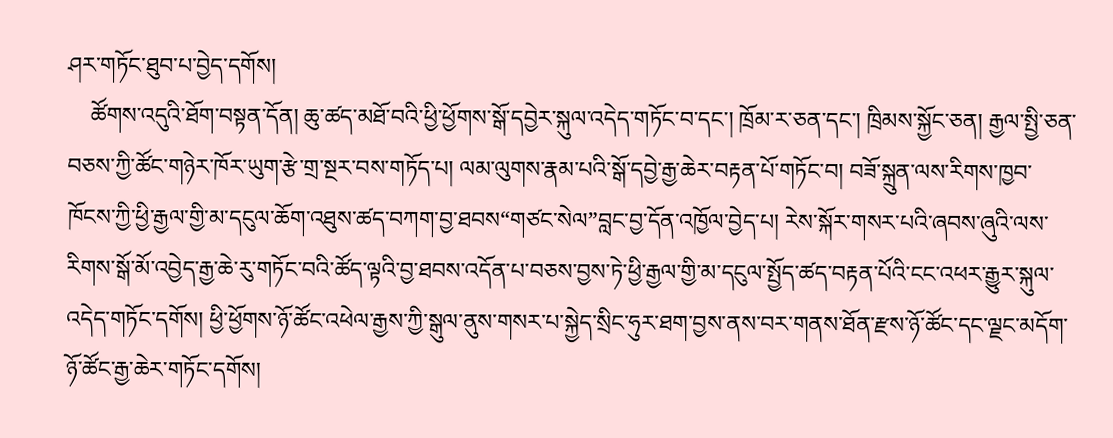ཤར་གཏོང་ཐུབ་པ་བྱེད་དགོས།
    ཚོགས་འདུའི་ཐོག་བསྟན་དོན། ཆུ་ཚད་མཐོ་བའི་ཕྱི་ཕྱོགས་སྒོ་དབྱེར་སྐུལ་འདེད་གཏོང་བ་དང་། ཁྲོམ་ར་ཅན་དང་། ཁྲིམས་སྐྱོང་ཅན། རྒྱལ་སྤྱི་ཅན་བཅས་ཀྱི་ཚོང་གཉེར་ཁོར་ཡུག་རྩེ་གྲ་སྔར་བས་གཏོད་པ། ལམ་ལུགས་རྣམ་པའི་སྒོ་དབྱེ་རྒྱ་ཆེར་བརྟན་པོ་གཏོང་བ། བཟོ་སྐྲུན་ལས་རིགས་ཁྱབ་ཁོངས་ཀྱི་ཕྱི་རྒྱལ་གྱི་མ་དངུལ་ཆོག་འཐུས་ཚད་བཀག་བྱ་ཐབས“གཙང་སེལ”བླང་བྱ་དོན་འཁྱོལ་བྱེད་པ། རེས་སྐོར་གསར་པའི་ཞབས་ཞུའི་ལས་རིགས་སྒོ་མོ་འབྱེད་རྒྱ་ཆེ་རུ་གཏོང་བའི་ཚོད་ལྟའི་བྱ་ཐབས་འདོན་པ་བཅས་བྱས་ཏེ་ཕྱི་རྒྱལ་གྱི་མ་དངུལ་སྤྱོད་ཚད་བརྟན་པོའི་ངང་འཕར་རྒྱུར་སྐུལ་འདེད་གཏོང་དགོས། ཕྱི་ཕྱོགས་ཉོ་ཚོང་འཕེལ་རྒྱས་ཀྱི་སྒུལ་ནུས་གསར་པ་སྐྱེད་སྲིང་ཧུར་ཐག་བྱས་ནས་བར་གནས་ཐོན་རྫས་ཉོ་ཚོང་དང་ལྗང་མདོག་ཉོ་ཚོང་རྒྱ་ཆེར་གཏོང་དགོས།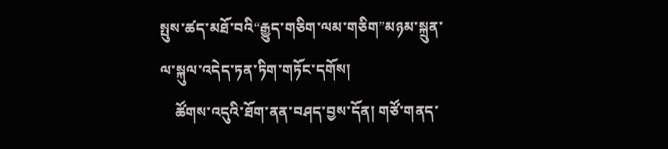སྤུས་ཚད་མཐོ་བའི“རྒྱུད་གཅིག་ལམ་གཅིག”མཉམ་སྐྲུན་ལ་སྐུལ་འདེད་ཏན་ཏིག་གཏོང་དགོས།
    ཚོགས་འདུའི་ཐོག་ནན་བཤད་བྱས་དོན། གཙོ་གནད་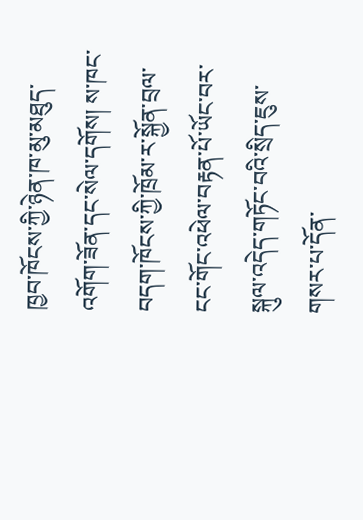ཁྱབ་ཁོངས་ཀྱི་ཉེན་ཁ་མུ་མཐུད་འགོག་ཟོན་དང་སེལ་དགོས། ས་ཁང་བདག་ཁོངས་ཀྱི་ཁྲོམ་ར་སྐྱོན་བྲལ་ངང་གོང་འཕེལ་བརྟན་པོ་ཡོང་བར་སྐུལ་འདེད་གཏོང་བའི་སྲིད་ཇུས་གསར་པ་དོན་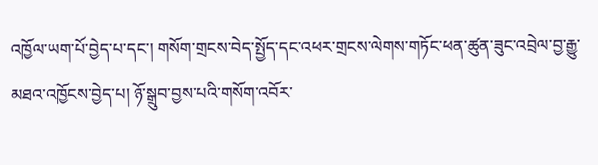འཁྱོལ་ཡག་པོ་བྱེད་པ་དང་། གསོག་གྲངས་བེད་སྤྱོད་དང་འཕར་གྲངས་ལེགས་གཏོང་ཕན་ཚུན་ཟུང་འབྲེལ་བྱ་རྒྱུ་མཐའ་འཁྱོངས་བྱེད་པ། ཉོ་སྒྲུབ་བྱས་པའི་གསོག་འབོར་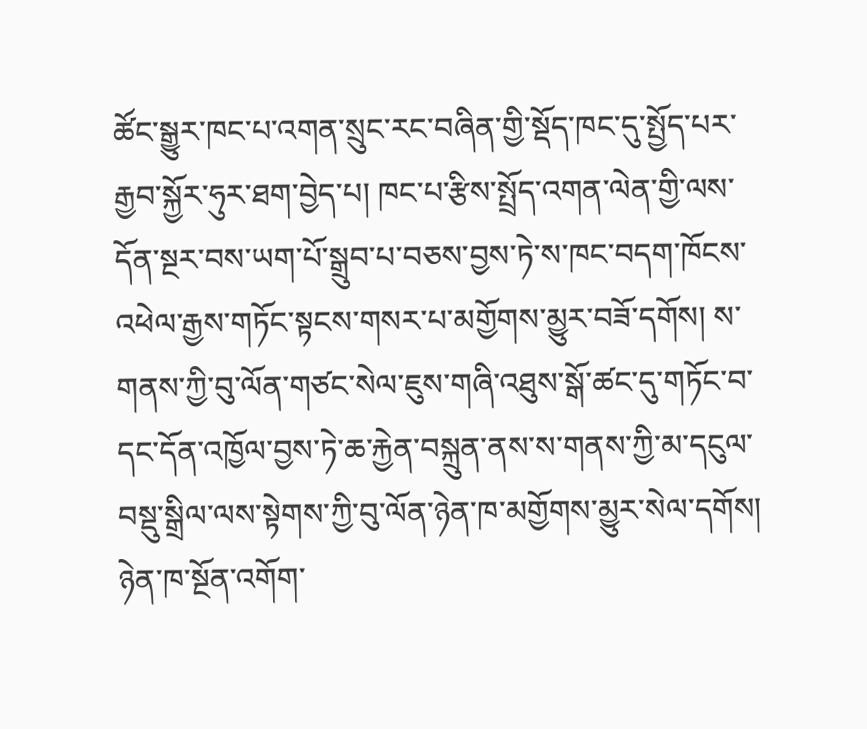ཚོང་སྒྱུར་ཁང་པ་འགན་སྲུང་རང་བཞིན་གྱི་སྡོད་ཁང་དུ་སྤྱོད་པར་རྒྱབ་སྐྱོར་ཧུར་ཐག་བྱེད་པ། ཁང་པ་རྩིས་སྤྲོད་འགན་ལེན་གྱི་ལས་དོན་སྔར་བས་ཡག་པོ་སྒྲུབ་པ་བཅས་བྱས་ཏེ་ས་ཁང་བདག་ཁོངས་འཕེལ་རྒྱས་གཏོང་སྟངས་གསར་པ་མགྱོགས་མྱུར་བཟོ་དགོས། ས་གནས་ཀྱི་བུ་ལོན་གཙང་སེལ་ཇུས་གཞི་འཐུས་སྒོ་ཚང་དུ་གཏོང་བ་དང་དོན་འཁྱོལ་བྱས་ཏེ་ཆ་རྐྱེན་བསྐྲུན་ནས་ས་གནས་ཀྱི་མ་དངུལ་བསྡུ་སྒྲིལ་ལས་སྟེགས་ཀྱི་བུ་ལོན་ཉེན་ཁ་མགྱོགས་མྱུར་སེལ་དགོས། ཉེན་ཁ་སྔོན་འགོག་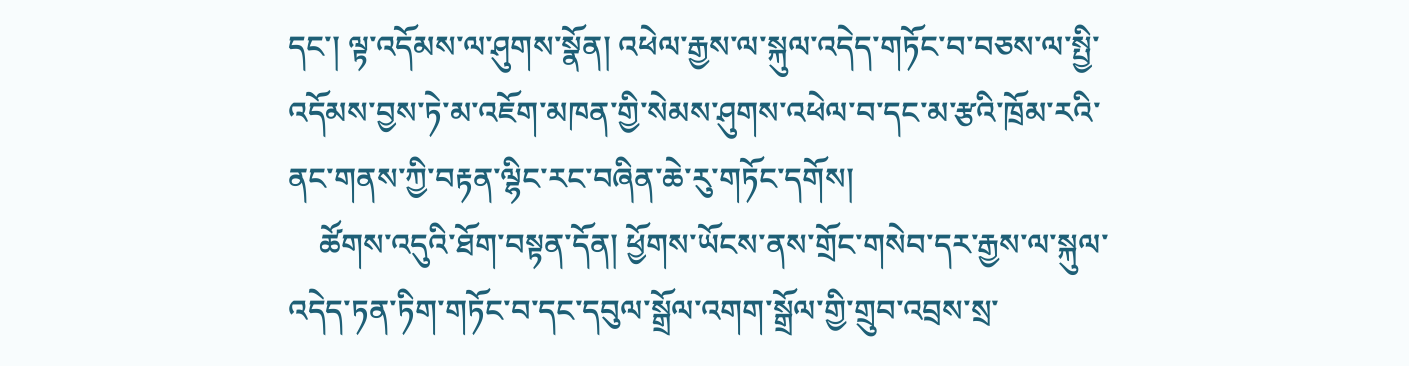དང་། ལྟ་འདོམས་ལ་ཤུགས་སྣོན། འཕེལ་རྒྱས་ལ་སྐུལ་འདེད་གཏོང་བ་བཅས་ལ་སྤྱི་འདོམས་བྱས་ཏེ་མ་འཇོག་མཁན་གྱི་སེམས་ཤུགས་འཕེལ་བ་དང་མ་རྩའི་ཁྲོམ་རའི་ནང་གནས་ཀྱི་བརྟན་ལྷིང་རང་བཞིན་ཆེ་རུ་གཏོང་དགོས།
    ཚོགས་འདུའི་ཐོག་བསྟན་དོན། ཕྱོགས་ཡོངས་ནས་གྲོང་གསེབ་དར་རྒྱས་ལ་སྐུལ་འདེད་ཏན་ཏིག་གཏོང་བ་དང་དབུལ་སྒྲོལ་འགག་སྒྲོལ་གྱི་གྲུབ་འབྲས་སྲ་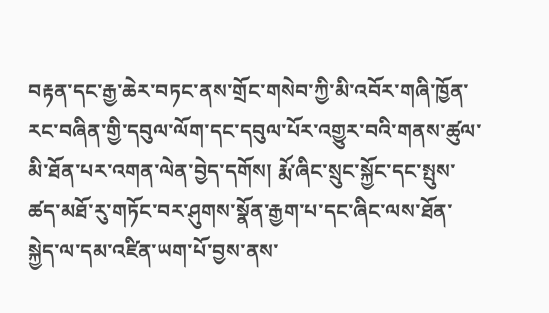བརྟན་དང་རྒྱ་ཆེར་བཏང་ནས་གྲོང་གསེབ་ཀྱི་མི་འབོར་གཞི་ཁྱོན་རང་བཞིན་གྱི་དབུལ་ལོག་དང་དབུལ་པོར་འགྱུར་བའི་གནས་ཚུལ་མི་ཐོན་པར་འགན་ལེན་བྱེད་དགོས། རྨོ་ཞིང་སྲུང་སྐྱོང་དང་སྤུས་ཚད་མཐོ་རུ་གཏོང་བར་ཤུགས་སྣོན་རྒྱག་པ་དང་ཞིང་ལས་ཐོན་སྐྱེད་ལ་དམ་འཛིན་ཡག་པོ་བྱས་ནས་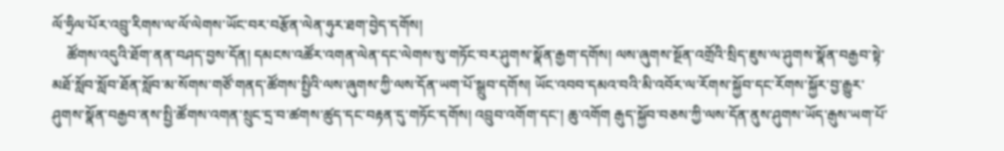ལོ་ཧྲིལ་པོར་འབྲུ་རིགས་ལ་ལོ་ལེགས་ཡོང་བར་བརྩོན་ལེན་ཧུར་ཐག་བྱེད་དགོས།
    ཚོགས་འདུའི་ཐོག་ནན་བཤད་བྱས་དོན། དམངས་འཚོར་འགན་ལེན་དང་ལེགས་སུ་གཏོང་བར་ཤུགས་སྣོན་རྒྱག་དགོས། ལས་ཞུགས་སྔོན་འགྲོའི་སྲིད་ཇུས་ལ་ཤུགས་སྣོན་བརྒྱབ་སྟེ་མཐོ་སློབ་སློབ་ཐོན་སློབ་མ་སོགས་གཙོ་གནད་ཚོགས་སྤྱིའི་ལས་ཞུགས་ཀྱི་ལས་དོན་ཡག་པོ་སྒྲུབ་དགོས། ཡོང་འབབ་དམའ་བའི་མི་འབོར་ལ་རོགས་སྐྱོབ་དང་རོགས་སྐྱོར་བྱ་རྒྱུར་ཤུགས་སྣོན་བརྒྱབ་ནས་སྤྱི་ཚོགས་འགན་སྲུང་དྲ་བ་ཚགས་ཚུད་དང་བརྟན་དུ་གཏོང་དགོས། འབྲུབ་འགོག་དང་། ཆུ་འགོག རྒུད་སྐྱོབ་བཅས་ཀྱི་ལས་དོན་ནུས་ཤུགས་ཡོད་རྒུས་ཡག་པོ་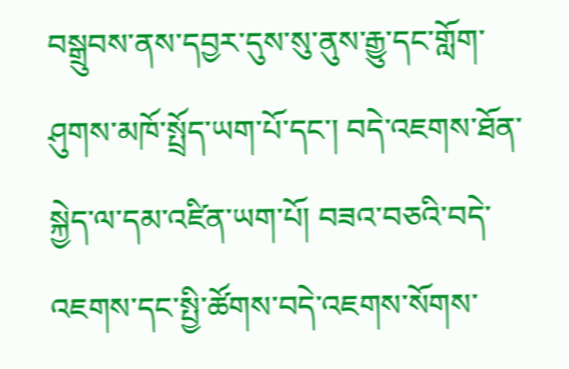བསྒྲུབས་ནས་དབྱར་དུས་སུ་ནུས་རྒྱུ་དང་གློག་ཤུགས་མཁོ་སྤྲོད་ཡག་པོ་དང་། བདེ་འཇགས་ཐོན་སྐྱེད་ལ་དམ་འཛིན་ཡག་པོ། བཟའ་བཅའི་བདེ་འཇགས་དང་སྤྱི་ཚོགས་བདེ་འཇགས་སོགས་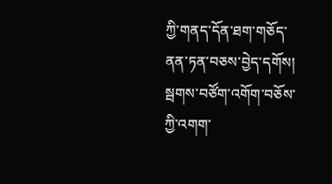ཀྱི་གནད་དོན་ཐག་གཅོད་ནན་ཏན་བཅས་བྱེད་དགོས། སྦགས་བཙོག་འགོག་བཅོས་ཀྱི་འགག་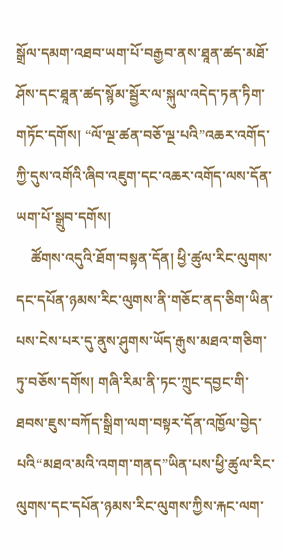སྒྲོལ་དམག་འཐབ་ཡག་པོ་བརྒྱབ་ནས་ཐཱན་ཚད་མཐོ་ཤོས་དང་ཐཱན་ཚད་སྙོམ་སྦྱོར་ལ་སྐུལ་འདེད་ཏན་ཏིག་གཏོང་དགོས། “ལོ་ལྔ་ཚན་བཅོ་ལྔ་པའི”འཆར་འགོད་ཀྱི་དུས་འགོའི་ཞིབ་འཇུག་དང་འཆར་འགོད་ལས་དོན་ཡག་པོ་སྒྲུབ་དགོས།
    ཚོགས་འདུའི་ཐོག་བསྟན་དོན། ཕྱི་ཚུལ་རིང་ལུགས་དང་དཔོན་ཉམས་རིང་ལུགས་ནི་གཅོང་ནད་ཅིག་ཡིན་པས་ངེས་པར་དུ་ནུས་ཤུགས་ཡོད་རྒུས་མཐའ་གཅིག་ཏུ་བཅོས་དགོས། གཞི་རིམ་ནི་ཏང་ཀྲུང་དབྱང་གི་ཐབས་ཇུས་བཀོད་སྒྲིག་ལག་བསྟར་དོན་འཁྱོལ་བྱེད་པའི“མཐའ་མའི་འགག་གནད”ཡིན་པས་ཕྱི་ཚུལ་རིང་ལུགས་དང་དཔོན་ཉམས་རིང་ལུགས་ཀྱིས་རྐང་ལག་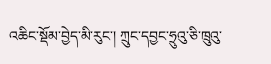འཆིང་སྡོམ་བྱེད་མི་རུང་། ཀྲུང་དབྱང་ཧྲུའུ་ཅི་ཁྲུའུ་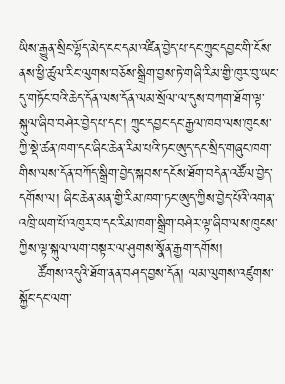ཡིས་རྒྱུན་སྲིང་ལྷོད་མེད་ངང་དམ་འཛིན་བྱེད་པ་དང་ཀྲུང་དབྱང་གི་ངོས་ནས་ཕྱི་ཚུལ་རིང་ལུགས་བཅོས་སྒྲིག་བྱས་ཏེ་གཞི་རིམ་གྱི་ཁུར་བུ་ཡང་དུ་གཏོང་བའི་ཆེད་དོན་ལས་དོན་ལམ་སྲོལ་ལ་དུས་བཀག་ཐོག་ལྟ་སྐུལ་ཞིབ་བཤེར་བྱེད་པ་དང་། ཀྲུང་དབྱང་དང་རྒྱལ་ཁབ་ལས་ཁུངས་ཀྱི་སྡེ་ཚན་ཁག་དང་ཞིང་ཆེན་རིམ་པའི་ཏང་ཨུད་དང་སྲིད་གཞུང་ཁག་གིས་ལས་དོན་བཀོད་སྒྲིག་བྱེད་སྐབས་དངོས་ཐོག་བདེན་འཚོལ་བྱེད་དགོས་ལ། ཞིང་ཆེན་མན་གྱི་རིམ་ཁག་ཏང་ཨུད་ཀྱིས་བྱེད་པོའི་འགན་འཁྲི་ཡག་པོ་འཁུར་བ་དང་རིམ་ཁག་སྒྲིག་བཤེར་ལྟ་ཞིབ་ལས་ཁུངས་ཀྱིས་ལྟ་སྐུལ་ལག་བསྟར་ལ་ཤུགས་སྣོན་རྒྱག་དགོས།
    ཚོགས་འདུའི་ཐོག་ནན་བཤད་བྱས་དོན། ལམ་ལུགས་འཛུགས་སྐྱོང་དང་ལག་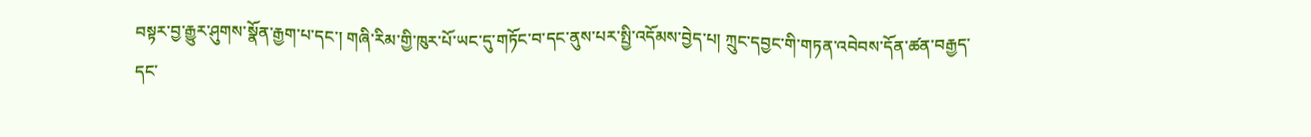བསྟར་བྱ་རྒྱུར་ཤུགས་སྣོན་རྒྱག་པ་དང་། གཞི་རིམ་གྱི་ཁུར་པོ་ཡང་དུ་གཏོང་བ་དང་ནུས་པར་སྤྱི་འདོམས་བྱེད་པ། ཀྲུང་དབྱང་གི་གཏན་འབེབས་དོན་ཚན་བརྒྱད་དང་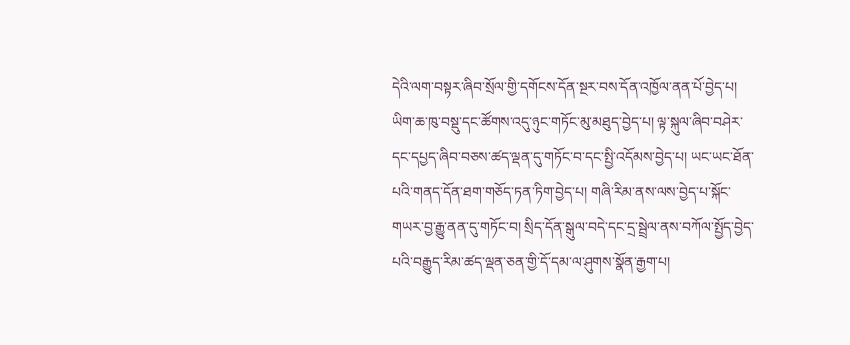དེའི་ལག་བསྟར་ཞིབ་སྲོལ་གྱི་དགོངས་དོན་སྔར་བས་དོན་འཁྱོལ་ནན་པོ་བྱེད་པ། ཡིག་ཆ་ཁུ་བསྡུ་དང་ཚོགས་འདུ་ཉུང་གཏོང་མུ་མཐུད་བྱེད་པ། ལྟ་སྐུལ་ཞིབ་བཤེར་དང་དཔྱད་ཞིབ་བཅས་ཚད་ལྡན་དུ་གཏོང་བ་དང་སྤྱི་འདོམས་བྱེད་པ། ཡང་ཡང་ཐོན་པའི་གནད་དོན་ཐག་གཅོད་ཏན་ཏིག་བྱེད་པ། གཞི་རིམ་ནས་ལས་བྱེད་པ་སྐོང་གཡར་བྱ་རྒྱུ་ནན་དུ་གཏོང་བ། སྲིད་དོན་སྒུལ་བདེ་དང་དྲ་སྦྲེལ་ནས་བཀོལ་སྤྱོད་བྱེད་པའི་བརྒྱུད་རིམ་ཚད་ལྡན་ཅན་གྱི་དོ་དམ་ལ་ཤུགས་སྣོན་རྒྱག་པ།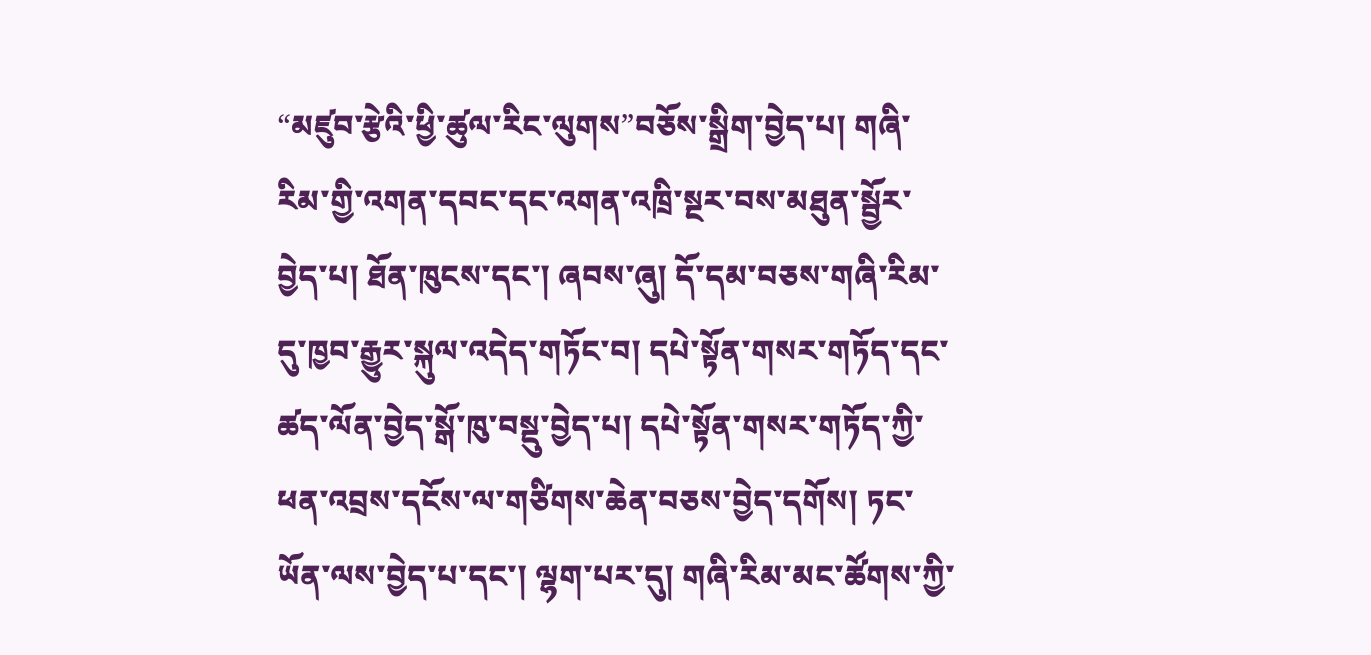“མཛུབ་རྩེའི་ཕྱི་ཚུལ་རིང་ལུགས”བཅོས་སྒྲིག་བྱེད་པ། གཞི་རིམ་གྱི་འགན་དབང་དང་འགན་འཁྲི་སྔར་བས་མཐུན་སྦྱོར་བྱེད་པ། ཐོན་ཁུངས་དང་། ཞབས་ཞུ། དོ་དམ་བཅས་གཞི་རིམ་དུ་ཁྱབ་རྒྱུར་སྐུལ་འདེད་གཏོང་བ། དཔེ་སྟོན་གསར་གཏོད་དང་ཚད་ལོན་བྱེད་སྒོ་ཁུ་བསྡུ་བྱེད་པ། དཔེ་སྟོན་གསར་གཏོད་ཀྱི་ཕན་འབྲས་དངོས་ལ་གཙིགས་ཆེན་བཅས་བྱེད་དགོས། ཏང་ཡོན་ལས་བྱེད་པ་དང་། ལྷག་པར་དུ། གཞི་རིམ་མང་ཚོགས་ཀྱི་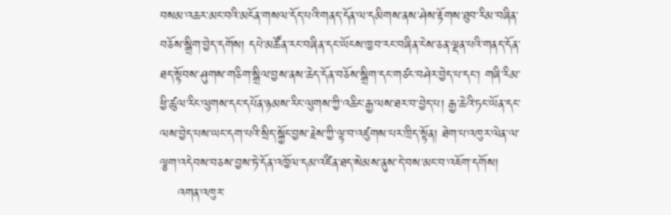བསམ་འཆར་མང་བའི་མངོན་གསལ་དོད་པའི་གནད་དོན་ལ་དམིགས་ནས་ཤེས་རྟོགས་ཐུབ་རིམ་བཞིན་བཅོས་སྒྲིག་བྱེད་དགོས། དཔེ་མཚོན་རང་བཞིན་དང་ཡོངས་ཁྱབ་རང་བཞིན་ངེས་ཅན་ལྡན་པའི་གནད་དོན་ཐད་སྟོབས་ཤུགས་གཅིག་སྒྲིལ་བྱས་ནས་ཆེད་དོན་བཅོས་སྒྲིག་དང་གཙང་བཤེར་བྱེད་པ་དང་། གཞི་རིམ་ཕྱི་ཚུལ་རིང་ལུགས་དང་དཔོན་ཉམས་རིང་ལུགས་ཀྱི་འཆིང་རྒྱ་ལས་ཐར་བ་བྱེད་པ། རྒྱ་ཆེའི་ཏང་ཡོན་དང་ལས་བྱེད་པས་ཡང་དག་པའི་སྲིད་སྐྱོང་བྱས་རྗེས་ཀྱི་ལྟ་བ་འཛུགས་པར་ཁྲིད་སྟོན། ཐེག་པ་འཁུར་ལེན་ལ་ལྕག་འདེབས་བཅས་བྱས་ཏེ་དོན་འཁྱོལ་དམ་འཛིན་ཐད་སེམས་ནུས་དེ་བས་མང་བ་འཇོག་དགོས།
    འགན་འཁུར་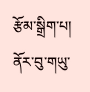རྩོམ་སྒྲིག་པ། ནོར་བུ་གཡུ་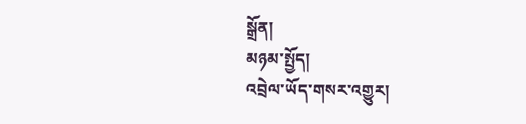སྒྲོན།
མཉམ་སྤྱོད།
འབྲེལ་ཡོད་གསར་འགྱུར།